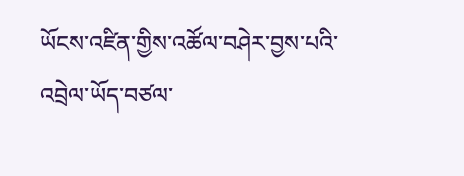ཡོངས་འཛིན་གྱིས་འཚོལ་བཤེར་བྱས་པའི་འབྲེལ་ཡོད་བཙལ་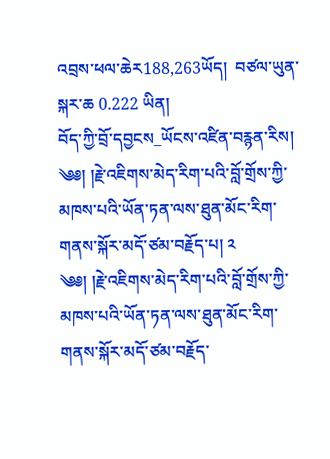འབྲས་ཕལ་ཆེར188,263ཡོད།  བཙལ་ཡུན་སྐར་ཆ 0.222 ཡིན།
བོད་ཀྱི་བྲོ་དབྱངས_ཡོངས་འཛིན་བརྙན་རིས།
༄༅། །རྗེ་འཇིགས་མེད་རིག་པའི་བློ་གྲོས་ཀྱི་མཁས་པའི་ཡོན་ཏན་ལས་ཐུན་མོང་རིག་གནས་སྐོར་མདོ་ཙམ་བརྗོད་པ། ༢
༄༅། །རྗེ་འཇིགས་མེད་རིག་པའི་བློ་གྲོས་ཀྱི་མཁས་པའི་ཡོན་ཏན་ལས་ཐུན་མོང་རིག་གནས་སྐོར་མདོ་ཙམ་བརྗོད་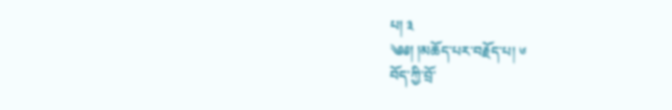པ། ༣
༄༅། །མཆོད་པར་བརྗོད་པ། ༦
བོད་ཀྱི་བྲོ་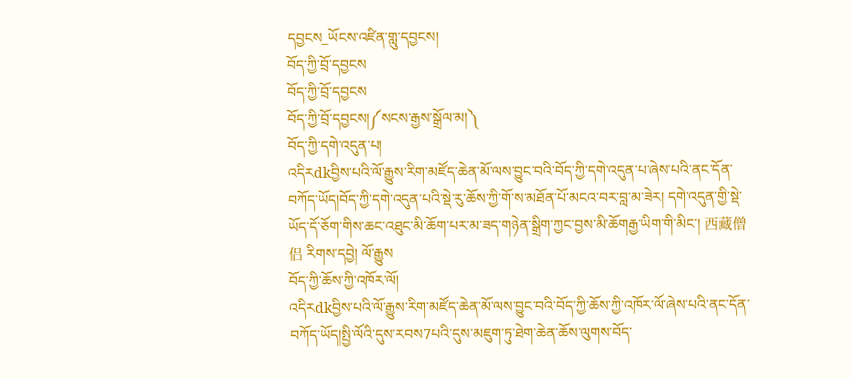དབྱངས_ཡོངས་འཛིན་གླུ་དབྱངས།
བོད་ཀྱི་བྲོ་དབྱངས
བོད་ཀྱི་བྲོ་དབྱངས
བོད་ཀྱི་བྲོ་དབྱངས།༼སངས་རྒྱས་སྒྲོལ་མ།༽
བོད་ཀྱི་དགེ་འདུན་པ།
འདིརdkབྱིས་པའི་ལོ་རྒྱུས་རིག་མཛོད་ཆེན་མོ་ལས་བྱུང་བའི་བོད་ཀྱི་དགེ་འདུན་པ་ཞེས་པའི་ནང་དོན་བཀོད་ཡོད།བོད་ཀྱི་དགེ་འདུན་པའི་སྡེ་རུ་ཆོས་ཀྱི་གོ་ས་མཐོན་པོ་མངའ་བར་བླ་མ་ཟེར། དགེ་འདུན་གྱི་སྡེ་ཡོད་དོ་ཅོག་གིས་ཆང་འཐུང་མི་ཆོག་པར་མ་ཟད་གཉེན་སྒྲིག་ཀྱང་བྱས་མི་ཆོགརྒྱ་ཡིག་གི་མིང་། 西藏僧侣 རིགས་དབྱེ། ལོ་རྒྱུས
བོད་ཀྱི་ཆོས་ཀྱི་འཁོར་ལོ།
འདིརdkབྱིས་པའི་ལོ་རྒྱུས་རིག་མཛོད་ཆེན་མོ་ལས་བྱུང་བའི་བོད་ཀྱི་ཆོས་ཀྱི་འཁོར་ལོ་ཞེས་པའི་ནང་དོན་བཀོད་ཡོད།སྤྱི་ལོའི་དུས་རབས7པའི་དུས་མཇུག་ཏུ་ཐེག་ཆེན་ཆོས་ལུགས་བོད་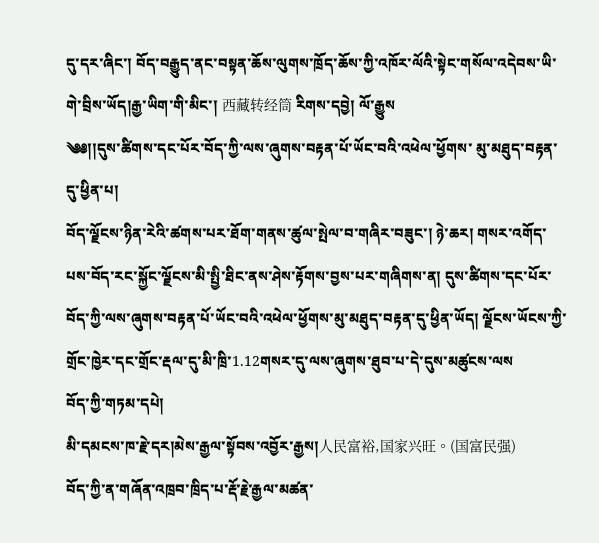དུ་དར་ཞིང་། བོད་བརྒྱུད་ནང་བསྟན་ཆོས་ལུགས་ཁྲོད་ཆོས་ཀྱི་འཁོར་ལོའི་སྟེང་གསོལ་འདེབས་ཡི་གེ་བྲིས་ཡོད།རྒྱ་ཡིག་གི་མིང་། 西藏转经筒 རིགས་དབྱེ། ལོ་རྒྱུས
༄༅།།དུས་ཚིགས་དང་པོར་བོད་ཀྱི་ལས་ཞུགས་བརྟན་པོ་ཡོང་བའི་འཕེལ་ཕྱོགས་ མུ་མཐུད་བརྟན་དུ་ཕྱིན་པ།
བོད་ལྗོངས་ཉིན་རེའི་ཚགས་པར་ཐོག་གནས་ཚུལ་སྤེལ་བ་གཞིར་བཟུང་། ཉེ་ཆར། གསར་འགོད་པས་བོད་རང་སྐྱོང་ལྗོངས་མི་སྤྱི་ཐིང་ནས་ཤེས་རྟོགས་བྱས་པར་གཞིགས་ན། དུས་ཚིགས་དང་པོར་བོད་ཀྱི་ལས་ཞུགས་བརྟན་པོ་ཡོང་བའི་འཕེལ་ཕྱོགས་མུ་མཐུད་བརྟན་དུ་ཕྱིན་ཡོད། ལྗོངས་ཡོངས་ཀྱི་གྲོང་ཁྱེར་དང་གྲོང་རྡལ་དུ་མི་ཁྲི་1.12གསར་དུ་ལས་ཞུགས་ཐུབ་པ་དེ་དུས་མཚུངས་ལས
བོད་ཀྱི་གཏམ་དཔེ།
མི་དམངས་ཁ་རྗེ་དར།མེས་རྒྱལ་སྟོབས་འབྱོར་རྒྱས།人民富裕,国家兴旺。(国富民强)
བོད་ཀྱི་ན་གཞོན་འཁྲབ་ཁྲིད་པ་རྡོ་རྗེ་རྒྱལ་མཚན་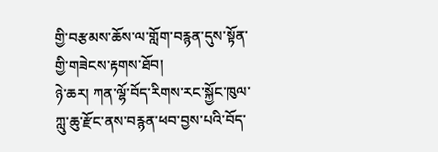གྱི་བརྩམས་ཆོས་ལ་གློག་བརྙན་དུས་སྟོན་གྱི་གཟེངས་རྟགས་ཐོབ།
ཉེ་ཆར། ཀན་ལྷོ་བོད་རིགས་རང་སྐྱོང་ཁུལ་ཀླུ་ཆུ་རྫོང་ནས་བརྙན་ཕབ་བྱས་པའི་བོད་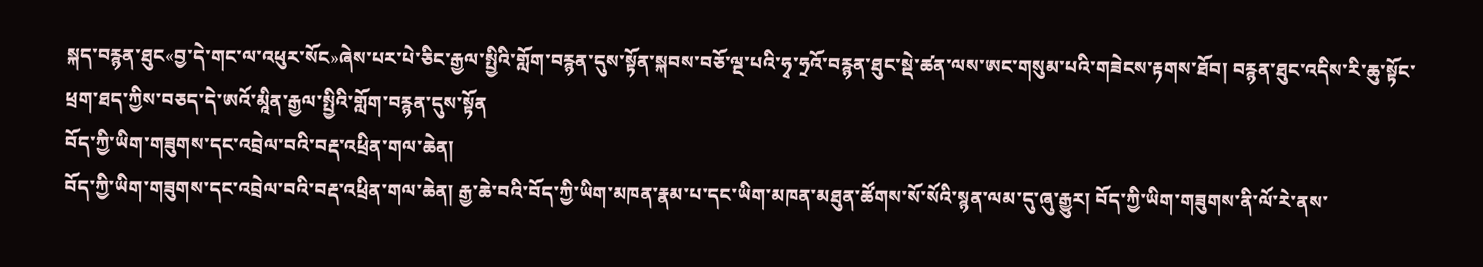སྐད་བརྙན་ཐུང«བྱ་དེ་གང་ལ་འཕུར་སོང»ཞེས་པར་པེ་ཅིང་རྒྱལ་སྤྱིའི་གློག་བརྙན་དུས་སྟོན་སྐབས་བཅོ་ལྔ་པའི་ཧྭ་ཧྲའོ་བརྙན་ཐུང་སྡེ་ཚན་ལས་ཨང་གསུམ་པའི་གཟེངས་རྟགས་ཐོབ། བརྙན་ཐུང་འདིས་རི་ཆུ་སྟོང་ཕྲག་ཐད་ཀྱིས་བཅད་དེ་ཨའོ་མཱིན་རྒྱལ་སྤྱིའི་གློག་བརྙན་དུས་སྟོན
བོད་ཀྱི་ཡིག་གཟུགས་དང་འབྲེལ་བའི་བརྡ་འཕྲིན་གལ་ཆེན།
བོད་ཀྱི་ཡིག་གཟུགས་དང་འབྲེལ་བའི་བརྡ་འཕྲིན་གལ་ཆེན། རྒྱ་ཆེ་བའི་བོད་ཀྱི་ཡིག་མཁན་རྣམ་པ་དང་ཡིག་མཁན་མཐུན་ཚོགས་སོ་སོའི་སྙན་ལམ་དུ་ཞུ་རྒྱུར། བོད་ཀྱི་ཡིག་གཟུགས་ནི་ལོ་རེ་ནས་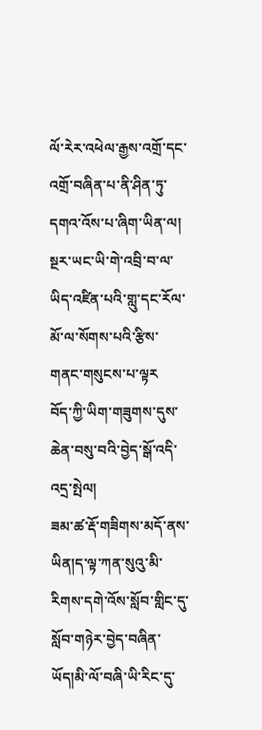ལོ་རེར་འཕེལ་རྒྱས་འགྲོ་དང་འགྲོ་བཞིན་པ་ནི་ཤིན་ཏུ་དགའ་འོས་པ་ཞིག་ཡིན་ལ། སྔར་ཡང་ཡི་གེ་འབྲི་བ་ལ་ཡིད་འཛིན་པའི་གླུ་དང་རོལ་མོ་ལ་སོགས་པའི་རྩིས་གནང་གསུངས་པ་ལྟར
བོད་ཀྱི་ཡིག་གཟུགས་དུས་ཆེན་བསུ་བའི་བྱེད་སྒོ་འདི་འདྲ་སྤེལ།
ཟམ་ཚ་རྡོ་གཟིགས་མདོ་ནས་ཡིན།ད་ལྟ་ཀན་སུའུ་མི་རིགས་དགེ་འོས་སློབ་གླིང་དུ་སློབ་གཉེར་བྱེད་བཞིན་ཡོད།མི་ལོ་བཞི་ཡི་རིང་དུ་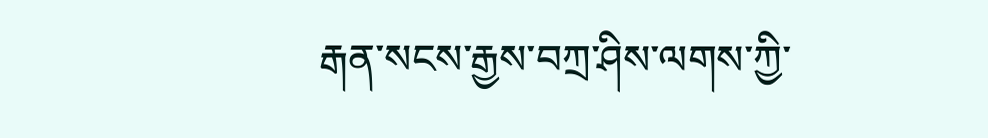རྒན་སངས་རྒྱས་བཀྲ་ཤིས་ལགས་ཀྱི་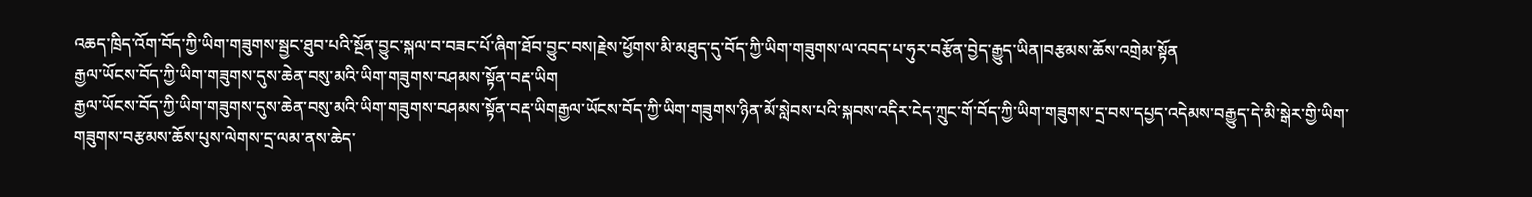འཆད་ཁྲིད་འོག་བོད་ཀྱི་ཡིག་གཟུགས་སྦྱང་ཐུབ་པའི་སྔོན་བྱུང་སྐལ་བ་བཟང་པོ་ཞིག་ཐོབ་བྱུང་བས།རྗེས་ཕྱོགས་མི་མཐུད་དུ་བོད་ཀྱི་ཡིག་གཟུགས་ལ་འབད་པ་ཧུར་བརྩོན་བྱེད་རྒྱུད་ཡིན།བརྩམས་ཆོས་འགྲེམ་སྟོན
རྒྱལ་ཡོངས་བོད་ཀྱི་ཡིག་གཟུགས་དུས་ཆེན་བསུ་མའི་ཡིག་གཟུགས་བཤམས་སྟོན་བརྡ་ཡིག
རྒྱལ་ཡོངས་བོད་ཀྱི་ཡིག་གཟུགས་དུས་ཆེན་བསུ་མའི་ཡིག་གཟུགས་བཤམས་སྟོན་བརྡ་ཡིགརྒྱལ་ཡོངས་བོད་ཀྱི་ཡིག་གཟུགས་ཉིན་མོ་སླེབས་པའི་སྐབས་འདིར་ངེད་ཀྲུང་གོ་བོད་ཀྱི་ཡིག་གཟུགས་དྲ་བས་དཔྱད་འདེམས་བརྒྱུད་དེ་མི་སྒེར་གྱི་ཡིག་གཟུགས་བརྩམས་ཆོས་པུས་ལེགས་དྲ་ལམ་ནས་ཆེད་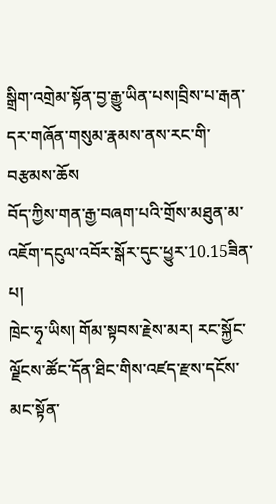སྒྲིག་འགྲེམ་སྟོན་བྱ་རྒྱུ་ཡིན་པས།བྲིས་པ་རྒན་དར་གཞོན་གསུམ་རྣམས་ནས་རང་གི་བརྩམས་ཆོས
བོད་ཀྱིས་གན་རྒྱ་བཞག་པའི་གྲོས་མཐུན་མ་འཇོག་དངུལ་འབོར་སྒོར་དུང་ཕྱུར་10.15ཟིན་པ།
ཁྲེང་ཧྭ་ཡིས། གོམ་སྟབས་རྗེས་མར། རང་སྐྱོང་ལྗོངས་ཚོང་དོན་ཐིང་གིས་འཛད་རྫས་དངོས་མང་སྟོན་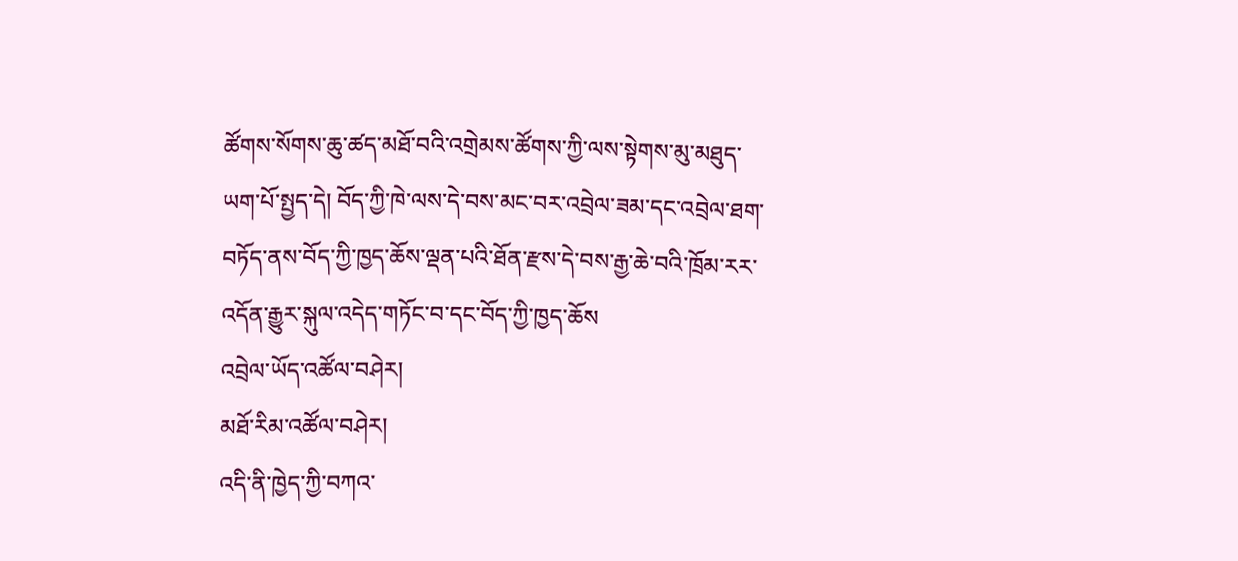ཚོགས་སོགས་ཆུ་ཚད་མཐོ་བའི་འགྲེམས་ཚོགས་ཀྱི་ལས་སྟེགས་མུ་མཐུད་ཡག་པོ་སྤྱད་དེ། བོད་ཀྱི་ཁེ་ལས་དེ་བས་མང་བར་འབྲེལ་ཟམ་དང་འབྲེལ་ཐག་བཏོད་ནས་བོད་ཀྱི་ཁྱད་ཆོས་ལྡན་པའི་ཐོན་རྫས་དེ་བས་རྒྱ་ཆེ་བའི་ཁྲོམ་རར་འདོན་རྒྱུར་སྐུལ་འདེད་གཏོང་བ་དང་བོད་ཀྱི་ཁྱད་ཆོས
འབྲེལ་ཡོད་འཚོལ་བཤེར།
མཐོ་རིམ་འཚོལ་བཤེར།
འདི་ནི་ཁྱེད་ཀྱི་བཀའ་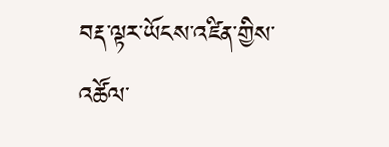བརྡ་ལྟར་ཡོངས་འཛིན་གྱིས་འཚོལ་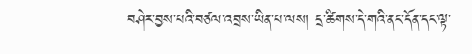བཤེར་བྱས་པའི་བཙལ་འབྲས་ཡིན་པ་ལས། དྲ་ཚིགས་དེ་གའི་ནང་དོན་དང་ལྟ་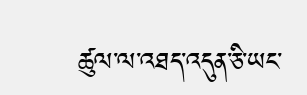ཚུལ་ལ་འཐད་འདུན་ཅི་ཡང་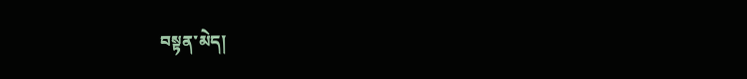བསྟན་མེད།